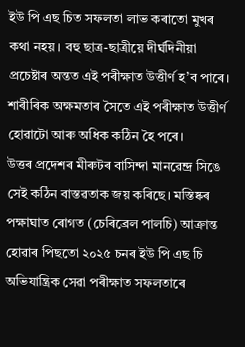ইউ পি এছ চিত সফলতা লাভ কৰাতো মুখৰ কথা নহয়। বহু ছাত্ৰ-ছাত্ৰীয়ে দীৰ্ঘদিনীয়া প্ৰচেষ্টাৰ অন্তত এই পৰীক্ষাত উত্তীৰ্ণ হ’ব পাৰে। শাৰীৰিক অক্ষমতাৰ সৈতে এই পৰীক্ষাত উত্তীৰ্ণ হোৱাটো আৰু অধিক কঠিন হৈ পৰে।
উত্তৰ প্ৰদেশৰ মীৰুটৰ বাসিন্দা মানৱেন্দ্ৰ সিঙে সেই কঠিন বাস্তৱতাক জয় কৰিছে। মস্তিষ্কৰ পক্ষাঘাত ৰোগত (চেৰিব্ৰেল পালচি) আক্ৰান্ত হোৱাৰ পিছতো ২০২৫ চনৰ ইউ পি এছ চি অভিযান্ত্ৰিক সেৱা পৰীক্ষাত সফলতাৰে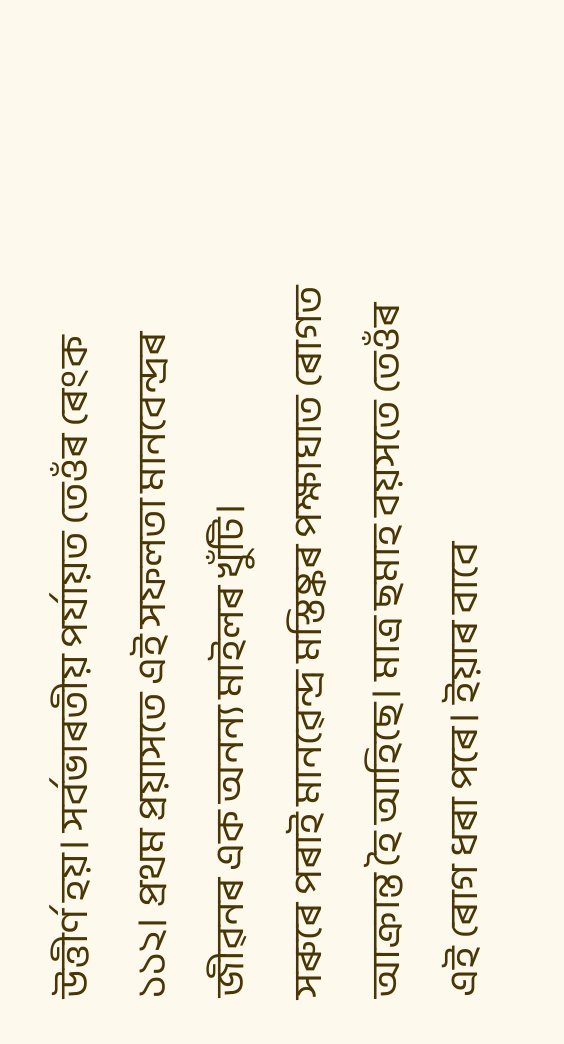উত্তীৰ্ণ হয়। সৰ্বভাৰতীয় পৰ্যায়ত তেওঁৰ ৰেংক ১১২। প্ৰথম প্ৰয়াসতে এই সফলতা মানবেন্দ্ৰৰ জীৱনৰ এক অনন্য মাইলৰ খুঁটি।
সৰুৰে পৰাই মানৱেন্দ্ৰ মস্তিষ্কৰ পক্ষাঘাত ৰোগত আক্ৰান্ত হৈ আহিছে। মাত্ৰ ছমাহ বয়সতে তেওঁৰ এই ৰোগ ধৰা পৰে। ইয়াৰ বাবে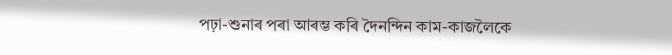পঢ়া-শুনাৰ পৰা আৰম্ভ কৰি দৈনন্দিন কাম-কাজলৈকে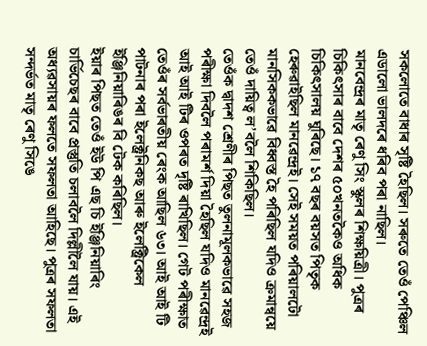সকলোতে বাধাৰ সৃষ্টি হৈছিল। সৰুতে তেওঁ পেঞ্চিল এডালো ভালদৰে ধৰিব পৰা নাছিল।
মানবেন্দ্ৰৰ মাতৃ ৰেণু সিং স্কুলৰ শিক্ষয়িত্ৰী। পুত্ৰৰ চিকিৎসাৰ বাবে দেশৰ ৫০খনতকৈও অধিক চিকিৎসালয় ঘুৰিছে। ১৭ বছৰ বয়সত পিতৃক হেৰুৱাইছিল মানৱেন্দ্ৰই। সেই সময়ত পৰিয়ালটো মানসিককভাৱে বিধ্বস্ত হৈ পৰিছিল যদিও ক্ৰমান্বয়ে তেওঁ দায়িত্ব ল’বলৈ শিকিছিল।
তেওঁক দ্বাদশ শ্ৰেণীৰ পিছত তুলনামূলকভাৱে সহজ পৰীক্ষা দিবলৈ পৰামৰ্শ দিয়া হৈছিল যদিও মানৱেন্দ্ৰই আই আই টিৰ ওপৰত দৃষ্টি ৰাখিছিল। গেট পৰীক্ষাত তেওঁৰ সৰ্বভাৰতীয় ৰেংক আছিল ৬৩। আই আই টি পাটনাৰ পৰা ইলেক্ট্ৰনিকছ আৰু ইলেক্ট্ৰিকেল ইঞ্জিনিয়াৰিঙৰ বি টেক কৰিছিল।
ইয়াৰ পিছত তেওঁ ইউ পি এছ চি ইঞ্জিনিয়াৰিং চাৰ্ভিচেছৰ বাবে প্ৰস্তুতি চলাবলৈ দিল্লীলৈ যায়। এই অধ্যৱসায়ৰ ফলতে সফলতা আহিছে। পুত্ৰৰ সফলতা সন্দৰ্ভত মাতৃ ৰেণু সিঙে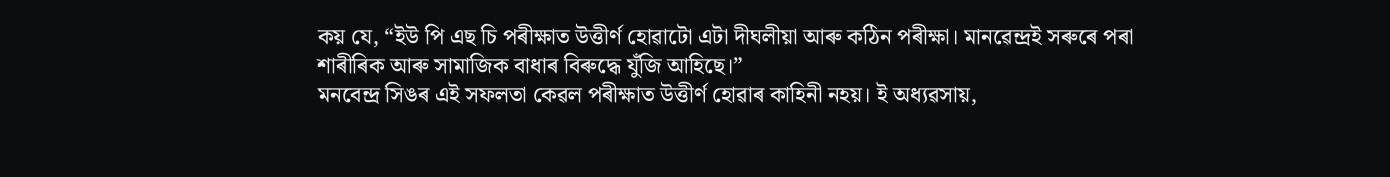কয় যে, “ইউ পি এছ চি পৰীক্ষাত উত্তীৰ্ণ হোৱাটো এটা দীঘলীয়া আৰু কঠিন পৰীক্ষা। মানৱেন্দ্ৰই সৰুৰে পৰা শাৰীৰিক আৰু সামাজিক বাধাৰ বিৰুদ্ধে যুঁজি আহিছে।”
মনবেন্দ্ৰ সিঙৰ এই সফলতা কেৱল পৰীক্ষাত উত্তীৰ্ণ হোৱাৰ কাহিনী নহয়। ই অধ্যৱসায়,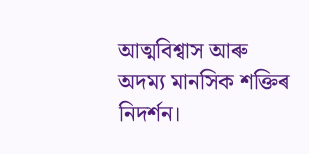আত্মবিশ্বাস আৰু অদম্য মানসিক শক্তিৰ নিদৰ্শন।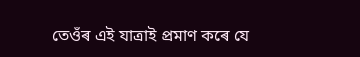তেওঁৰ এই যাত্ৰাই প্ৰমাণ কৰে যে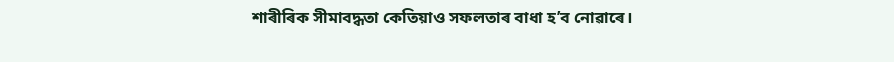শাৰীৰিক সীমাবদ্ধতা কেতিয়াও সফলতাৰ বাধা হ’ব নোৱাৰে।